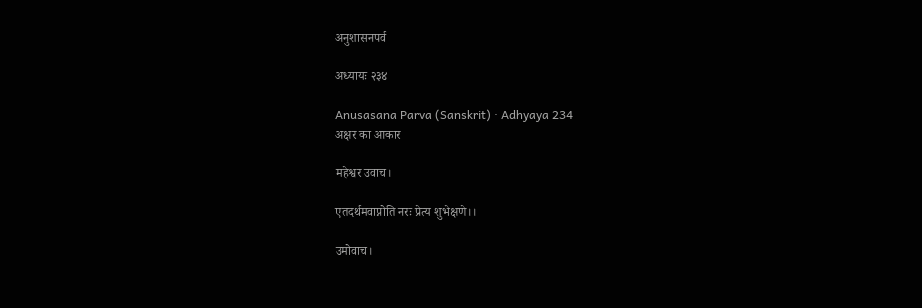अनुशासनपर्व

अध्यायः २३४

Anusasana Parva (Sanskrit) · Adhyaya 234
अक्षर का आकार

महेश्वर उवाच।

एतदर्थमवाप्नोति नरः प्रेत्य शुभेक्षणे।।

उमोवाच।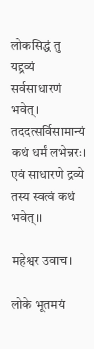लोकसिद्धं तु यद्द्रव्यं सर्वसाधारणं भवेत्।
तददत्सर्विसामान्यं कथं धर्मं लभेन्नरः।
एवं साधारणे द्रव्ये तस्य स्वत्वं कथं भवेत्।।

महेश्वर उवाच।

लोके भूतमयं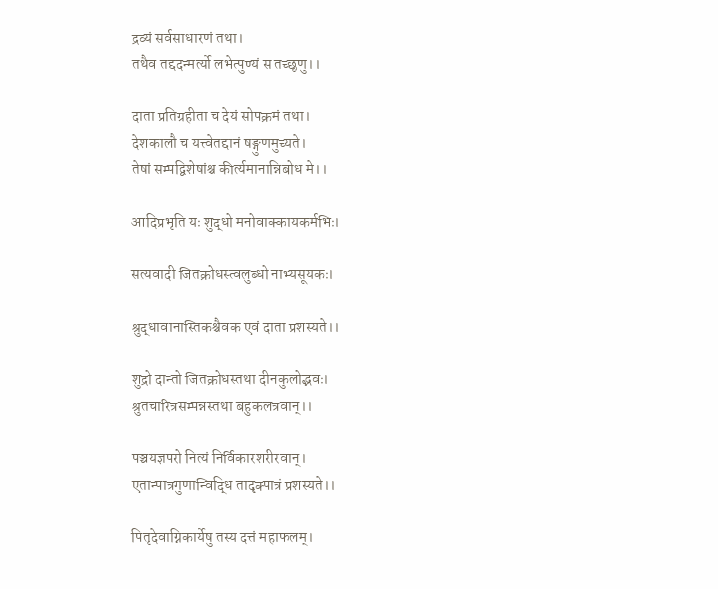द्रव्यं सर्वसाधारणं तथा।
तथैव तद्ददन्मर्त्यो लभेत्पुण्यं स तच्छृणु।।

दाता प्रतिग्रहीता च देयं सोपक्रमं तथा।
देशकालौ च यत्त्वेतद्दानं षङ्गुणमुच्यते।
तेषां सम्पद्विशेषांश्च कीर्त्यमानान्निबोध मे।।

आदिप्रभृति यः शुद्धो मनोवाक्कायकर्मभिः।

सत्यवादी जितक्रोधस्त्वलुब्धो नाभ्यसूयकः।

श्रुद्धावानास्तिकश्चैवक एवं दाता प्रशस्यते।।

शुद्रो दान्तो जितक्रोधस्तथा दीनकुलोद्भवः।
श्रुतचारित्रसम्पन्नस्तथा बहुकलत्रवान्।।

पञ्चयज्ञपरो नित्यं निर्विकारशरीरवान्।
एतान्पात्रगुणान्विद्धि तादृक्पात्रं प्रशस्यते।।

पितृदेवाग्निकार्येषु तस्य दत्तं महाफलम्।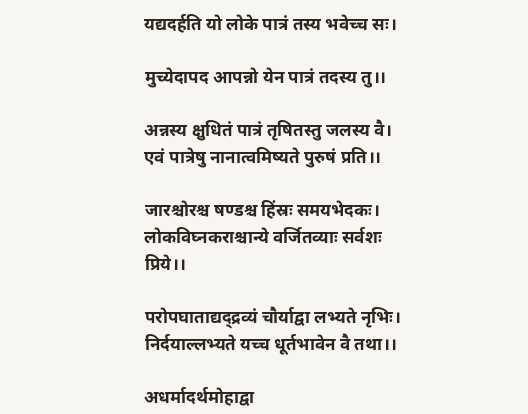यद्यदर्हति यो लोके पात्रं तस्य भवेच्च सः।

मुच्येदापद आपन्नो येन पात्रं तदस्य तु।।

अन्नस्य क्षुधितं पात्रं तृषितस्तु जलस्य वै।
एवं पात्रेषु नानात्वमिष्यते पुरुषं प्रति।।

जारश्चोरश्च षण्डश्च हिंस्रः समयभेदकः।
लोकविघ्नकराश्चान्ये वर्जितव्याः सर्वशः प्रिये।।

परोपघाताद्यद्द्रव्यं चौर्याद्वा लभ्यते नृभिः।
निर्दयाल्लभ्यते यच्च धूर्तभावेन वै तथा।।

अधर्मादर्थमोहाद्वा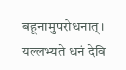बहूनामुपरोधनात्।
यल्लभ्यते धनं देवि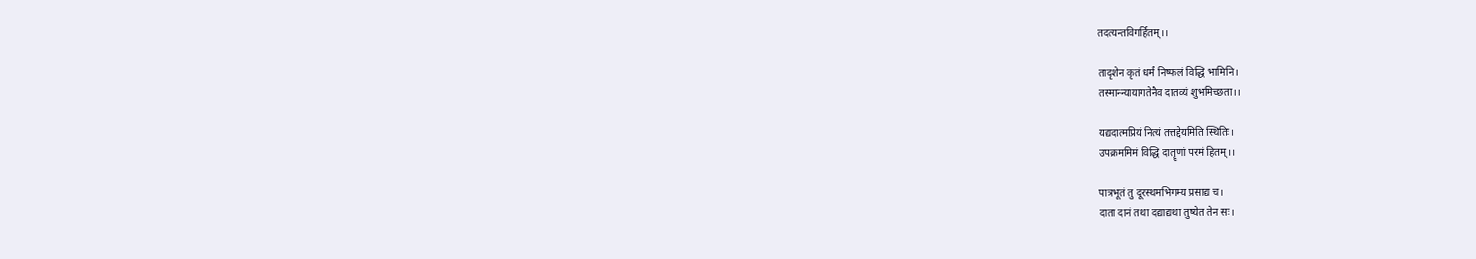तदत्यन्तविगर्हितम्।।

तादृशेन कृतं धर्मं निष्फलं विद्धि भामिनि।
तस्मान्न्यायागतेनैव दातव्यं शुभमिच्छता।।

यद्यदात्मप्रियं नित्यं तत्तद्देयमिति स्थितिः।
उपक्रममिमं विद्धि दातॄणां परमं हितम्।।

पात्रभूतं तु दूरस्थमभिगम्य प्रसाद्य च।
दाता दानं तथा दद्याद्यथा तुष्येत तेन सः।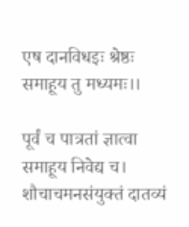एष दानविधइः श्रेष्ठः समाहूय तु मध्यमः।।

पूर्वं च पात्रतां ज्ञात्वा समाहूय निवेद्य च।
शौचाचमनसंयुक्तं दातव्यं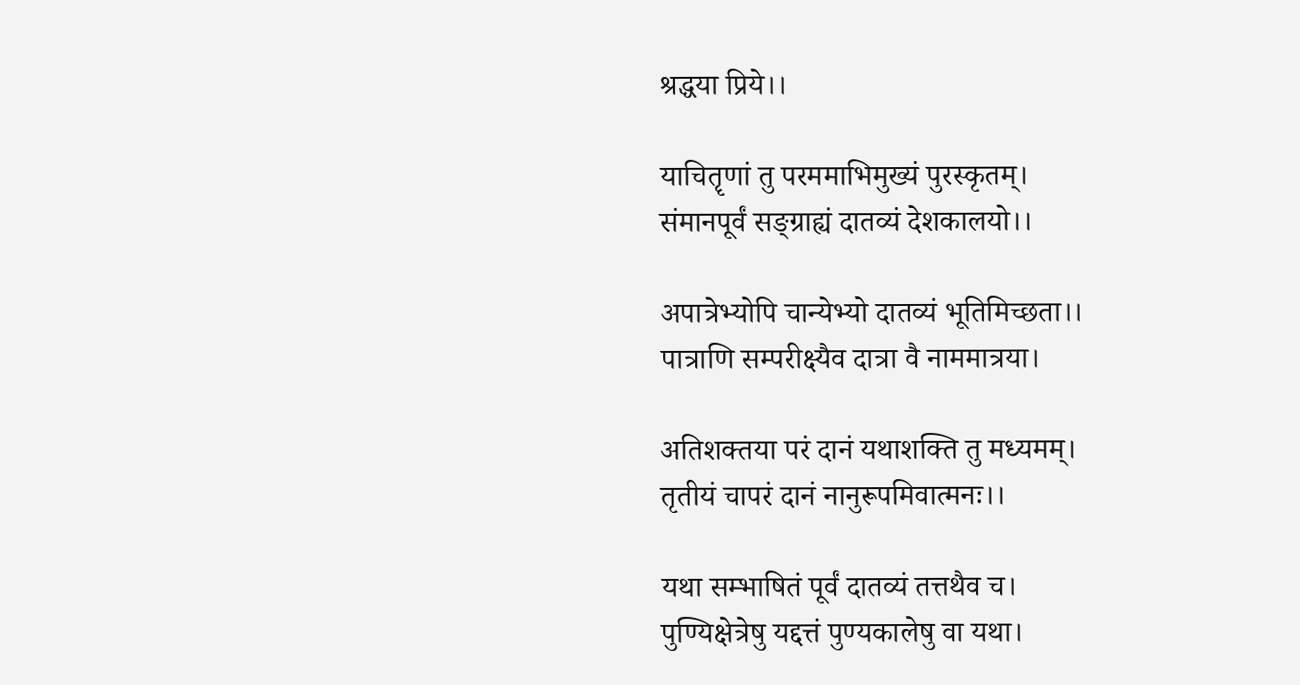श्रद्धया प्रिये।।

याचितॄणां तु परममाभिमुख्यं पुरस्कृतम्।
संमानपूर्वं सङ्ग्राह्यं दातव्यं देशकालयो।।

अपात्रेभ्योपि चान्येभ्यो दातव्यं भूतिमिच्छता।।
पात्राणि सम्परीक्ष्यैव दात्रा वै नाममात्रया।

अतिशक्तया परं दानं यथाशक्ति तु मध्यमम्।
तृतीयं चापरं दानं नानुरूपमिवात्मनः।।

यथा सम्भाषितं पूर्वं दातव्यं तत्तथैव च।
पुण्यिक्षेत्रेषु यद्दत्तं पुण्यकालेषु वा यथा।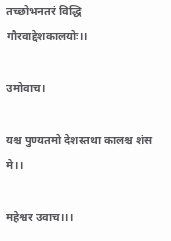तच्छोभनतरं विद्धि गौरवाद्देशकालयोः।।

उमोवाच।

यश्च पुण्यतमो देशस्तथा कालश्च शंस मे।।

महेश्वर उवाच।।।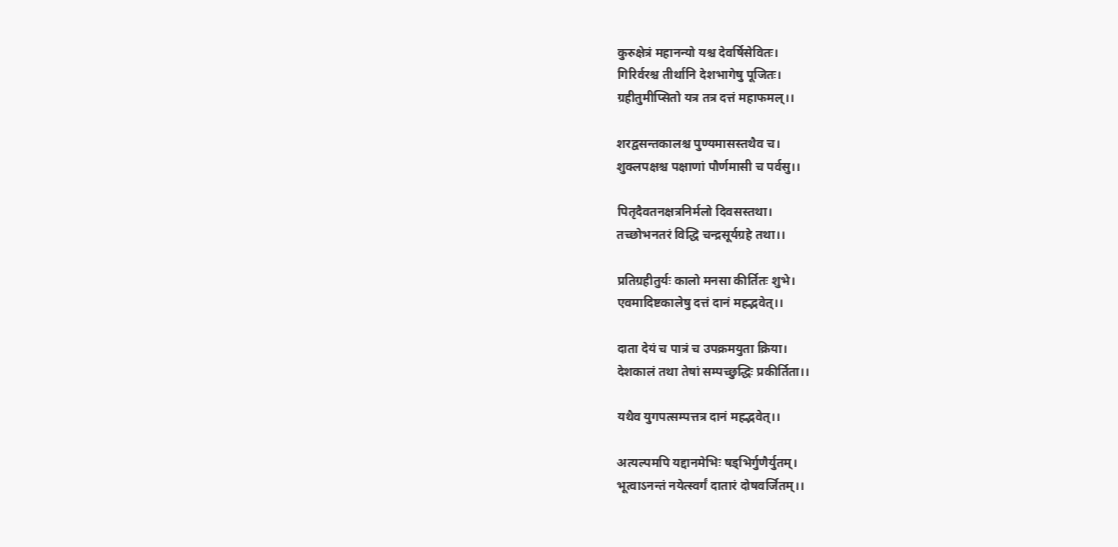कुरुक्षेत्रं महानन्यो यश्च देवर्षिसेवितः।
गिरिर्वरश्च तीर्थानि देशभागेषु पूजितः।
ग्रहीतुमीप्सितो यत्र तत्र दत्तं महाफमल्।।

शरद्वसन्तकालश्च पुण्यमासस्तथैव च।
शुक्लपक्षश्च पक्षाणां पौर्णमासी च पर्वसु।।

पितृदैवतनक्षत्रनिर्मलो दिवसस्तथा।
तच्छोभनतरं विद्धि चन्द्रसूर्यग्रहे तथा।।

प्रतिग्रहीतुर्यः कालो मनसा कीर्तितः शुभे।
एवमादिष्टकालेषु दत्तं दानं महद्भवेत्।।

दाता देयं च पात्रं च उपक्रमयुता क्रिया।
देशकालं तथा तेषां सम्पच्छुद्धिः प्रकीर्तिता।।

यथैव युगपत्सम्पत्तत्र दानं महद्भवेत्।।

अत्यल्पमपि यद्दानमेभिः षड्भिर्गुणैर्युतम्।
भूत्वाऽनन्तं नयेत्स्वर्गं दातारं दोषवर्जितम्।।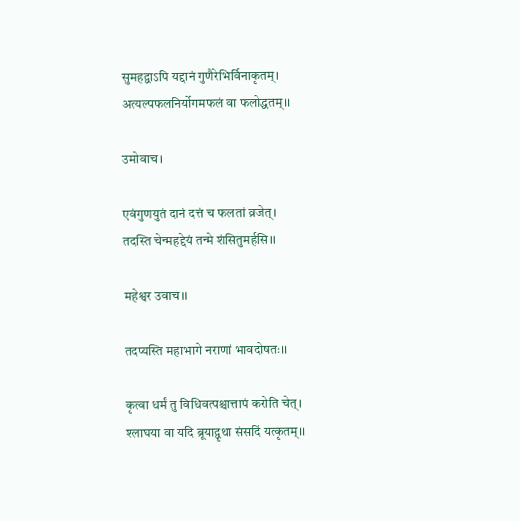सुमहद्वाऽपि यद्दानं गुणैरेभिर्विनाकृतम्।
अत्यल्पफलनिर्योगमफलं वा फलोद्धतम्।।

उमोवाच।

एवंगुणयुतं दानं दत्तं च फलतां व्रजेत्।
तदस्ति चेन्महद्देयं तन्मे शंसितुमर्हसि।।

महेश्वर उवाच।।

तदप्यस्ति महाभागे नराणां भावदोषतः।।

कृत्वा धर्मं तु विधिवत्पश्चात्तापं करोति चेत्।
श्लाघया वा यदि ब्रूयाद्वृथा संसदिं यत्कृतम्।।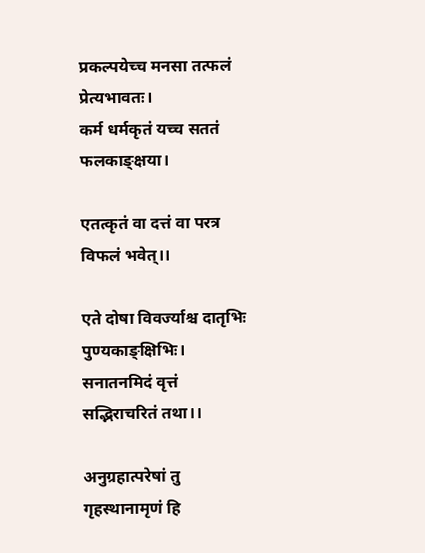प्रकल्पयेच्च मनसा तत्फलं प्रेत्यभावतः।
कर्म धर्मकृतं यच्च सततं फलकाङ्क्षया।

एतत्कृतं वा दत्तं वा परत्र विफलं भवेत्।।

एते दोषा विवर्ज्याश्च दातृभिः पुण्यकाङ्क्षिभिः।
सनातनमिदं वृत्तं सद्भिराचरितं तथा।।

अनुग्रहात्परेषां तु गृहस्थानामृणं हि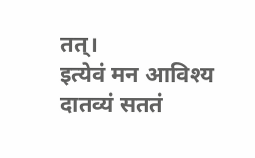तत्।
इत्येवं मन आविश्य दातव्यं सततं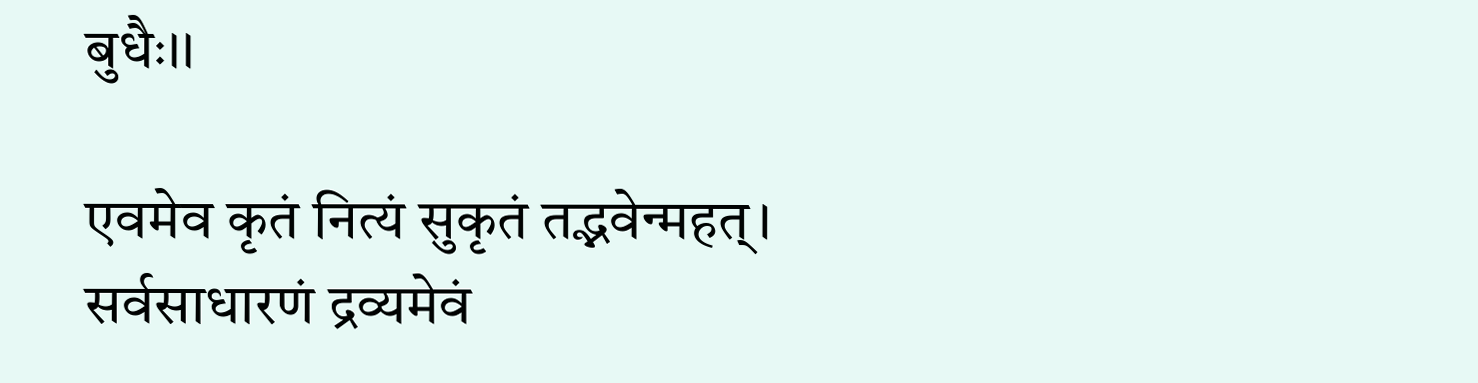बुधैः।।

एवमेव कृतं नित्यं सुकृतं तद्भवेन्महत्।
सर्वसाधारणं द्रव्यमेवं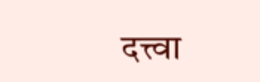दत्त्वा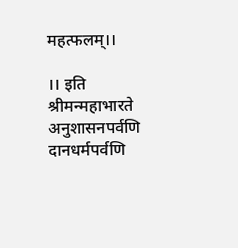महत्फलम्।।

।। इति श्रीमन्महाभारते अनुशासनपर्वणि
दानधर्मपर्वणि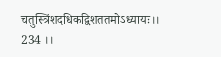चतुस्त्रिंशदधिकद्विशततमोऽध्यायः।। 234 ।।